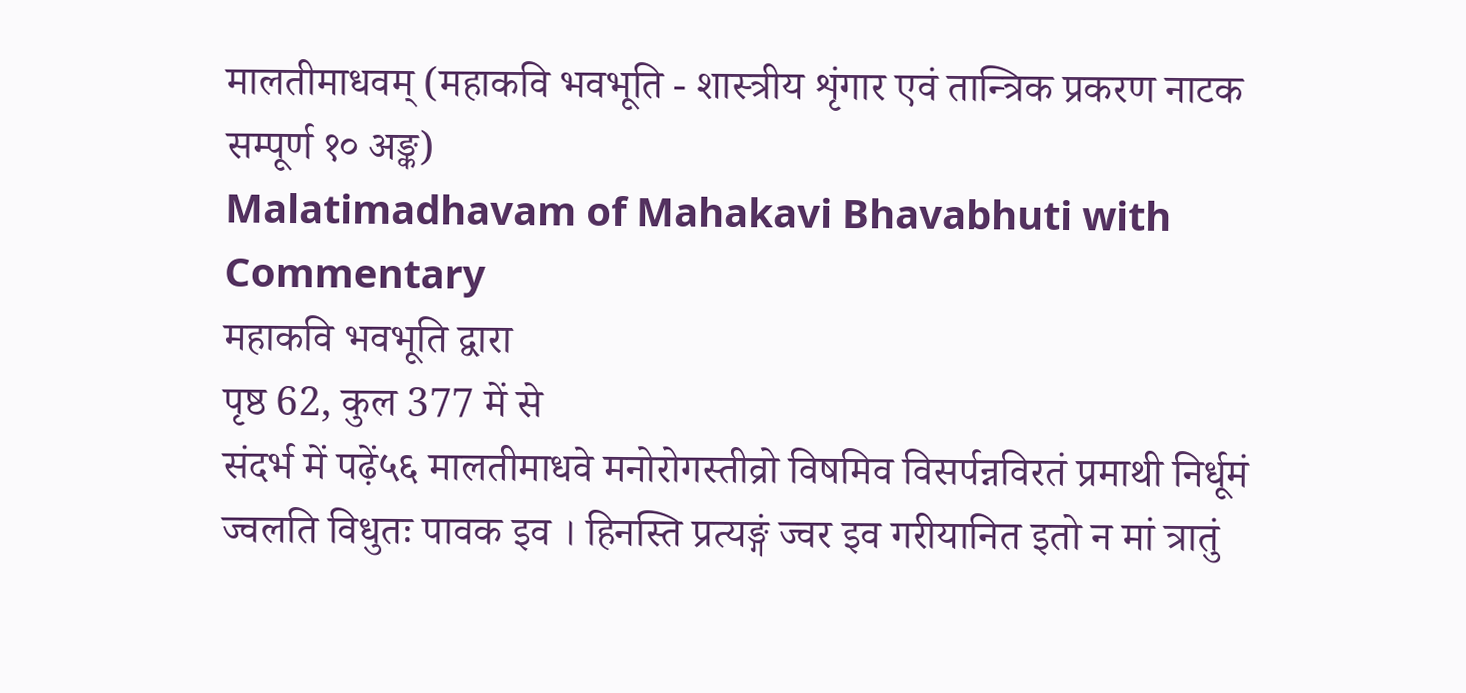मालतीमाधवम् (महाकवि भवभूति - शास्त्रीय शृंगार एवं तान्त्रिक प्रकरण नाटक सम्पूर्ण १० अङ्क)
Malatimadhavam of Mahakavi Bhavabhuti with Commentary
महाकवि भवभूति द्वारा
पृष्ठ 62, कुल 377 में से
संदर्भ में पढ़ें५६ मालतीमाधवे मनोरोगस्तीव्रो विषमिव विसर्पन्नविरतं प्रमाथी निर्धूमं ज्वलति विधुतः पावक इव । हिनस्ति प्रत्यङ्गं ज्वर इव गरीयानित इतो न मां त्रातुं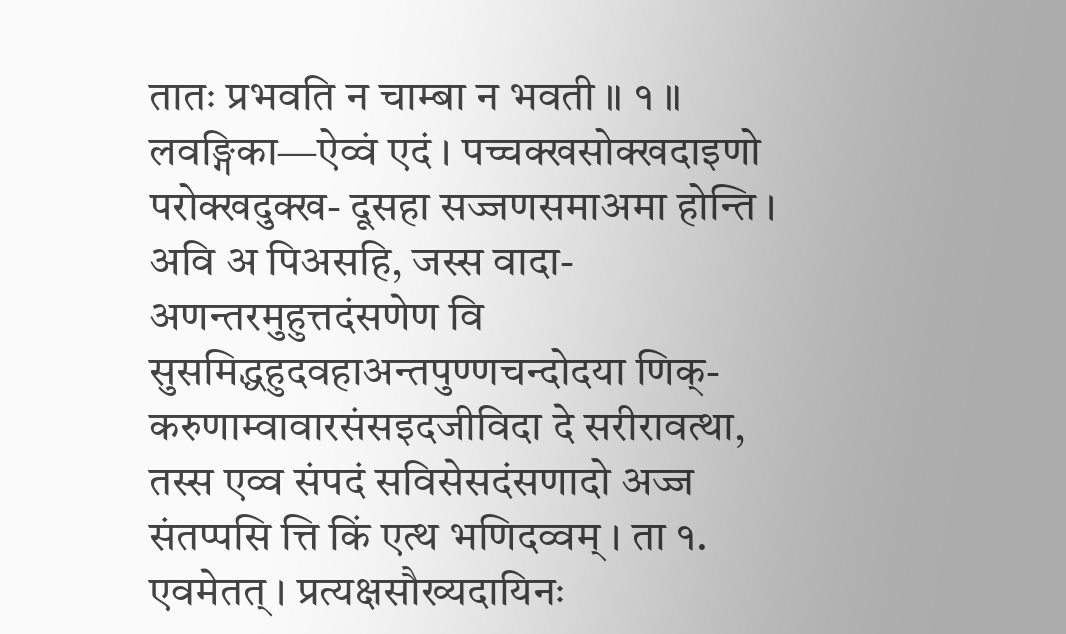तातः प्रभवति न चाम्बा न भवती ॥ १ ॥ लवङ्गिका—ऐव्वं एदं । पच्चक्खसोक्खदाइणो परोक्खदुक्ख- दूसहा सज्जणसमाअमा होन्ति । अवि अ पिअसहि, जस्स वादा- अणन्तरमुहुत्तदंसणेण वि सुसमिद्धहुदवहाअन्तपुण्णचन्दोदया णिक्- करुणाम्वावारसंसइदजीविदा दे सरीरावत्था, तस्स एव्व संपदं सविसेसदंसणादो अज्ज संतप्पसि त्ति किं एत्थ भणिदव्वम् । ता १. एवमेतत् । प्रत्यक्षसौख्यदायिनः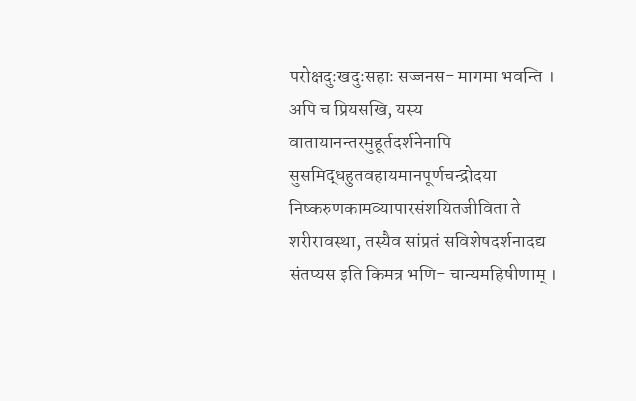परोक्षदुःखदुःसहाः सज्जनस- मागमा भवन्ति । अपि च प्रियसखि, यस्य वातायानन्तरमुहूर्तदर्शनेनापि सुसमिद्धहुतवहायमानपूर्णचन्द्रोदया निष्करुणकामव्यापारसंशयितजीविता ते शरीरावस्था, तस्यैव सांप्रतं सविशेषदर्शनादद्य संतप्यस इति किमत्र भणि- चान्यमहिषीणाम् ।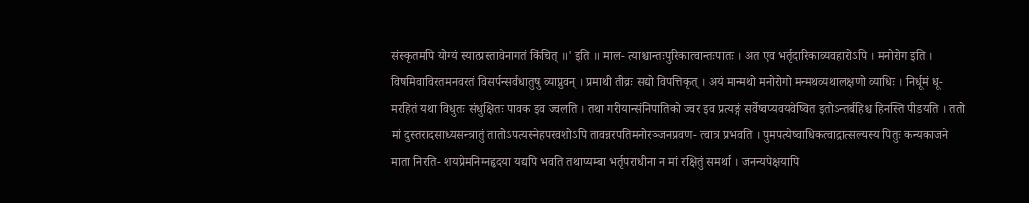संस्कृतमपि योग्यं स्यात्प्रस्तावेनागतं किंचित् ॥' इति ॥ माल- त्याश्चान्तःपुरिकात्वान्तःपातः । अत एव भर्तृदारिकाव्यवहारोऽपि । मनोरोग इति । विषमिवाविरतमनवरतं विसर्पन्सर्वधातुषु व्याप्नुवन् । प्रमाथी तीव्रः सद्यो विपत्तिकृत् । अयं मान्मथो मनोरोगो मन्मथव्यथालक्षणो व्याधिः । निर्धूमं धू- मरहितं यथा विधुतः संधुक्षितः पावक इव ज्वलति । तथा गरीयान्संनिपातिको ज्वर इव प्रत्यङ्गं सर्वेष्वप्यवयवेष्वित इतोऽन्तर्बहिश्च हिनस्ति पीडयति । ततो मां दुस्तरादसाध्यसन्त्रातुं तातोऽपत्यस्नेहपरवशोऽपि तावन्नरपतिमनोरञ्जनप्रवण- त्वात्र प्रभवति । पुमपत्येष्वाधिकत्वाद्रात्सल्यस्य पितुः कन्यकाजने माता निरति- शयप्रेमनिग्नहृदया यद्यपि भवति तथाप्यम्बा भर्तृपराधीना न मां रक्षितुं समर्था । जनन्यपेक्षयापि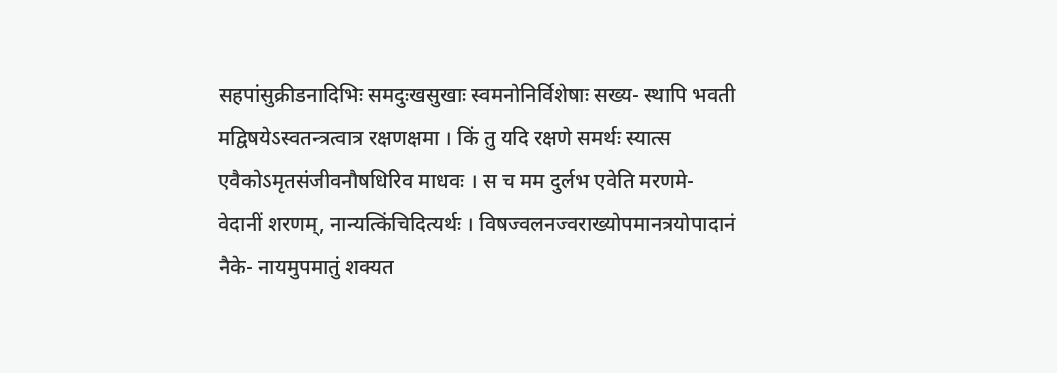सहपांसुक्रीडनादिभिः समदुःखसुखाः स्वमनोनिर्विशेषाः सख्य- स्थापि भवती मद्विषयेऽस्वतन्त्रत्वात्र रक्षणक्षमा । किं तु यदि रक्षणे समर्थः स्यात्स एवैकोऽमृतसंजीवनौषधिरिव माधवः । स च मम दुर्लभ एवेति मरणमे- वेदानीं शरणम्, नान्यत्किंचिदित्यर्थः । विषज्वलनज्वराख्योपमानत्रयोपादानं नैके- नायमुपमातुं शक्यत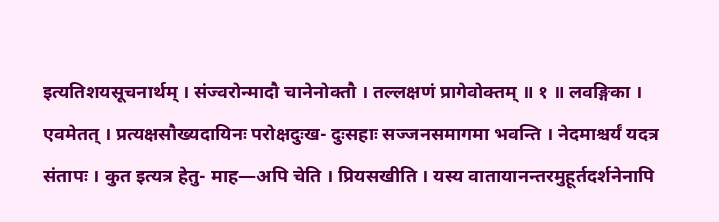इत्यतिशयसूचनार्थम् । संज्वरोन्मादौ चानेनोक्तौ । तल्लक्षणं प्रागेवोक्तम् ॥ १ ॥ लवङ्गिका । एवमेतत् । प्रत्यक्षसौख्यदायिनः परोक्षदुःख- दुःसहाः सज्जनसमागमा भवन्ति । नेदमाश्चर्यं यदत्र संतापः । कुत इत्यत्र हेतु- माह—अपि चेति । प्रियसखीति । यस्य वातायानन्तरमुहूर्तदर्शनेनापि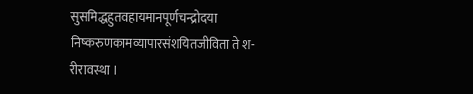सुसमिद्धहुतवहायमानपूर्णचन्द्रोदया निष्करुणकामव्यापारसंशयितजीविता ते श- रीरावस्था ।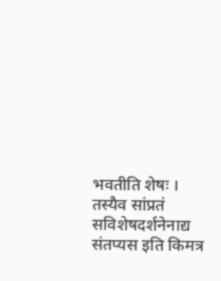भवतीति शेषः । तस्यैव सांप्रतं सविशेषदर्शनेनाद्य संतप्यस इति किमत्र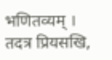भणितव्यम् । तदत्र प्रियसखि,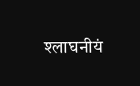श्लाघनीयं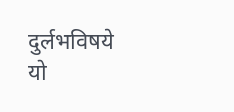दुर्लभविषये यो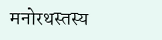मनोरथस्तस्य